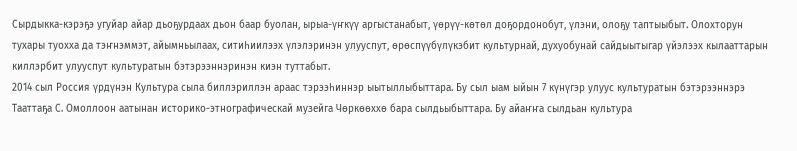Сырдыкка-кэрэҕэ угуйар айар дьоҕурдаах дьон баар буолан, ырыа-үҥкүү аргыстанабыт, үөрүү-көтөл доҕордонобут, үлэни, олоҕу таптыыбыт. Олохторун тухары туохха да тэҥнэммэт, айымньылаах, ситиһиилээх үлэлэринэн улууспут, өрөспүүбүлүкэбит культурнай, духуобунай сайдыытыгар үйэлээх кылааттарын киллэрбит улууспут культуратын бэтэрээннэринэн киэн туттабыт.
2014 сыл Россия үрдүнэн Культура сыла биллэриллэн араас тэрээһиннэр ыытыллыбыттара. Бу сыл ыам ыйын 7 күнүгэр улуус культуратын бэтэрээннэрэ Тааттаҕа С. Омоллоон аатынан историко-этнографическай музейга Чөркөөххө бара сылдьыбыттара. Бу айаҥҥа сылдьан культура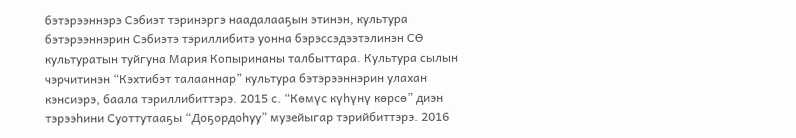бэтэрээннэрэ Сэбиэт тэринэргэ наадалааҕын этинэн, культура бэтэрээннэрин Сэбиэтэ тэриллибитэ уонна бэрэссэдээтэлинэн СӨ культуратын туйгуна Мария Копыринаны талбыттара. Культура сылын чэрчитинэн “Кэхтибэт талааннар” культура бэтэрээннэрин улахан кэнсиэрэ, баала тэриллибиттэрэ. 2015 с. “Көмүс күһүнү көрсө” диэн тэрээһини Суоттутааҕы “Доҕордоһуу” музейыгар тэрийбиттэрэ. 2016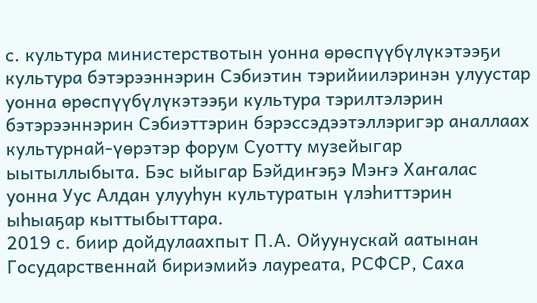с. культура министерствотын уонна өрөспүүбүлүкэтээҕи культура бэтэрээннэрин Сэбиэтин тэрийиилэринэн улуустар уонна өрөспүүбүлүкэтээҕи культура тэрилтэлэрин бэтэрээннэрин Сэбиэттэрин бэрэссэдээтэллэригэр аналлаах культурнай-үөрэтэр форум Суотту музейыгар ыытыллыбыта. Бэс ыйыгар Бэйдиҥэҕэ Мэҥэ Хаҥалас уонна Уус Алдан улууһун культуратын үлэһиттэрин ыһыаҕар кыттыбыттара.
2019 с. биир дойдулаахпыт П.А. Ойуунускай аатынан Государственнай бириэмийэ лауреата, РСФСР, Саха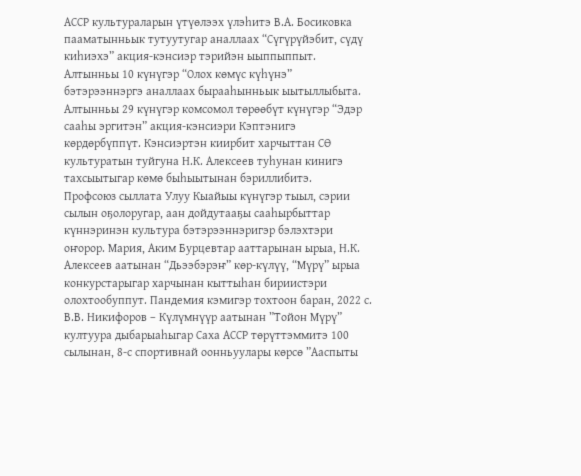АССР культураларын үтүөлээх үлэһитэ В.А. Босиковка пааматынньык тутуутугар аналлаах “Сүгүрүйэбит, сүдү киһиэхэ” акция-кэнсиэр тэрийэн ыыппыппыт. Алтынньы 10 күнүгэр “Олох көмүс күһүнэ” бэтэрээннэргэ аналлаах бырааһынньык ыытыллыбыта. Алтынньы 29 күнүгэр комсомол төрөөбүт күнүгэр “Эдэр сааһы эргитэн” акция-кэнсиэри Кэптэнигэ көрдөрбүппүт. Кэнсиэртэн киирбит харчыттан СӨ культуратын туйгуна Н.К. Алексеев туһунан кинигэ тахсыытыгар көмө быһыытынан бэриллибитэ.
Профсоюз сыллата Улуу Кыайыы күнүгэр тыыл, сэрии сылын оҕолоругар, аан дойдутааҕы сааһырбыттар күннэринэн культура бэтэрээннэригэр бэлэхтэри оҥорор. Мария, Аким Бурцевтар ааттарынан ырыа, Н.К. Алексеев аатынан “Дьээбэрэҥ” көр-күлүү, “Мүрү” ырыа конкурстарыгар харчынан кыттыһан бириистэри олохтообуппут. Пандемия кэмигэр тохтоон баран, 2022 с. В.В. Никифоров – Күлүмнүүр аатынан ”Тойон Мүрү” култуура дыбарыаһыгар Саха АССР төрүттэммитэ 100 сылынан, 8-с спортивнай оонньуулары көрсө ”Ааспыты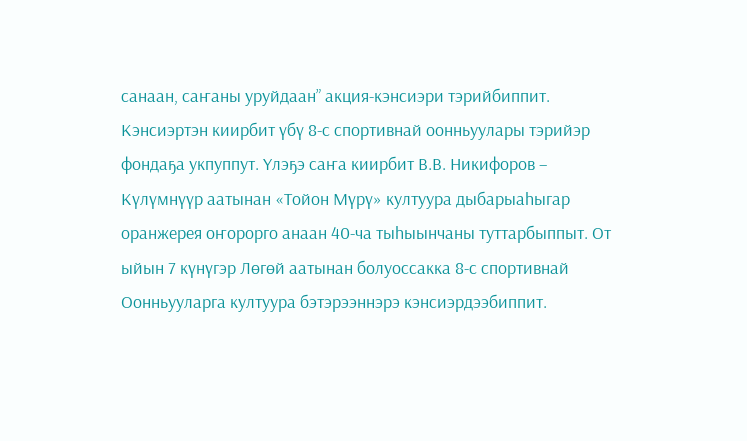санаан, саҥаны уруйдаан” акция-кэнсиэри тэрийбиппит. Кэнсиэртэн киирбит үбү 8-с спортивнай оонньуулары тэрийэр фондаҕа укпуппут. Үлэҕэ саҥа киирбит В.В. Никифоров – Күлүмнүүр аатынан «Тойон Мүрү» култуура дыбарыаһыгар оранжерея оҥорорго анаан 40-ча тыһыынчаны туттарбыппыт. От ыйын 7 күнүгэр Лөгөй аатынан болуоссакка 8-с спортивнай Оонньууларга култуура бэтэрээннэрэ кэнсиэрдээбиппит.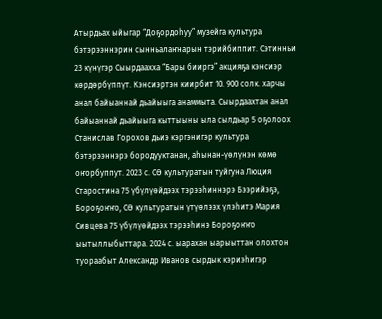Атырдьах ыйыгар “Доҕордоһуу” музейга культура бэтэрээннэрин сынньалаҥнарын тэрийбиппит. Сэтинньи 23 күнүгэр Сыырдаахха “Бары бииргэ” акцияҕа кэнсиэр көрдөрбүппүт. Кэнсиэртэн киирбит 10. 900 солк. харчы анал байыаннай дьайыыга анаммыта. Сыырдаахтан анал байыаннай дьайыыга кыттыыны ыла сылдьар 5 оҕолоох Станислав Горохов дьиэ кэргэнигэр культура бэтэрээннэрэ бородууктанан, аһынан-үөлүнэн көмө оҥорбуппут. 2023 с. СӨ культуратын туйгуна Люция Старостина 75 үбүлүөйдээх тэрээһиннэрэ Бээрийэҕэ, Бороҕоҥҥо, СӨ культуратын үтүөлээх үлэһитэ Мария Сивцева 75 үбүлүөйдээх тэрээһинэ Бороҕоҥҥо ыытыллыбыттара. 2024 с. ыарахан ыарыыттан олохтон туораабыт Александр Иванов сырдык кэриэһигэр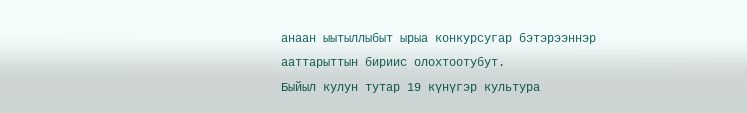анаан ыытыллыбыт ырыа конкурсугар бэтэрээннэр ааттарыттын бириис олохтоотубут.
Быйыл кулун тутар 19 күнүгэр культура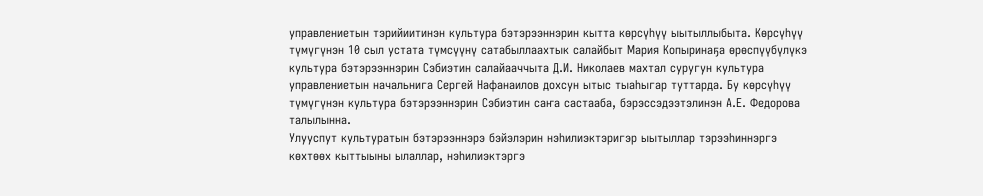управлениетын тэрийиитинэн культура бэтэрээннэрин кытта көрсүһүү ыытыллыбыта. Көрсүһүү түмүгүнэн 10 сыл устата түмсүүнү сатабыллаахтык салайбыт Мария Копыринаҕа өрөспүүбүлүкэ культура бэтэрээннэрин Сэбиэтин салайааччыта Д.И. Николаев махтал суругун культура управлениетын начальнига Сергей Нафанаилов дохсун ытыс тыаһыгар туттарда. Бу көрсүһүү түмүгүнэн культура бэтэрээннэрин Сэбиэтин саҥа састааба, бэрэссэдээтэлинэн А.Е. Федорова талылынна.
Улууспут культуратын бэтэрээннэрэ бэйэлэрин нэһилиэктэригэр ыытыллар тэрээһиннэргэ көхтөөх кыттыыны ылаллар, нэһилиэктэргэ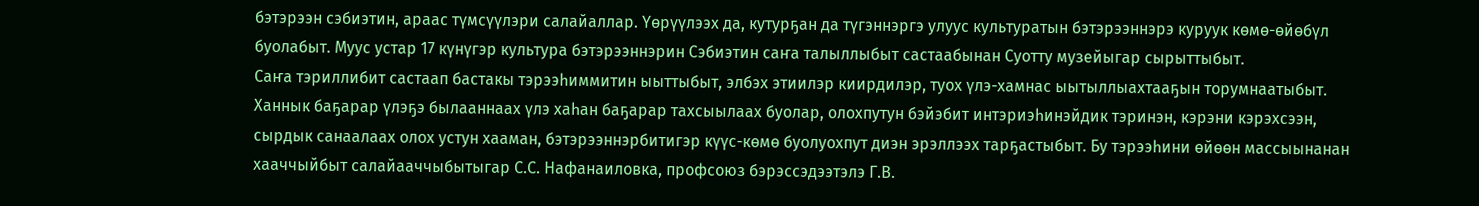бэтэрээн сэбиэтин, араас түмсүүлэри салайаллар. Үөрүүлээх да, кутурҕан да түгэннэргэ улуус культуратын бэтэрээннэрэ куруук көмө-өйөбүл буолабыт. Муус устар 17 күнүгэр культура бэтэрээннэрин Сэбиэтин саҥа талыллыбыт састаабынан Суотту музейыгар сырыттыбыт.
Саҥа тэриллибит састаап бастакы тэрээһиммитин ыыттыбыт, элбэх этиилэр киирдилэр, туох үлэ-хамнас ыытыллыахтааҕын торумнаатыбыт. Ханнык баҕарар үлэҕэ былааннаах үлэ хаһан баҕарар тахсыылаах буолар, олохпутун бэйэбит интэриэһинэйдик тэринэн, кэрэни кэрэхсээн, сырдык санаалаах олох устун хааман, бэтэрээннэрбитигэр күүс-көмө буолуохпут диэн эрэллээх тарҕастыбыт. Бу тэрээһини өйөөн массыынанан хааччыйбыт салайааччыбытыгар С.С. Нафанаиловка, профсоюз бэрэссэдээтэлэ Г.В.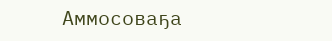Аммосоваҕа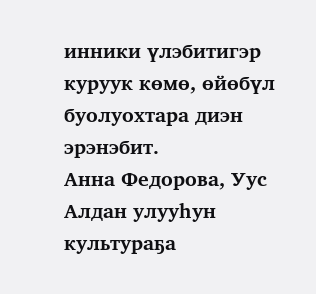инники үлэбитигэр куруук көмө, өйөбүл буолуохтара диэн эрэнэбит.
Анна Федорова, Уус Алдан улууһун культураҕа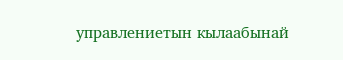управлениетын кылаабынай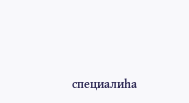специалиһа